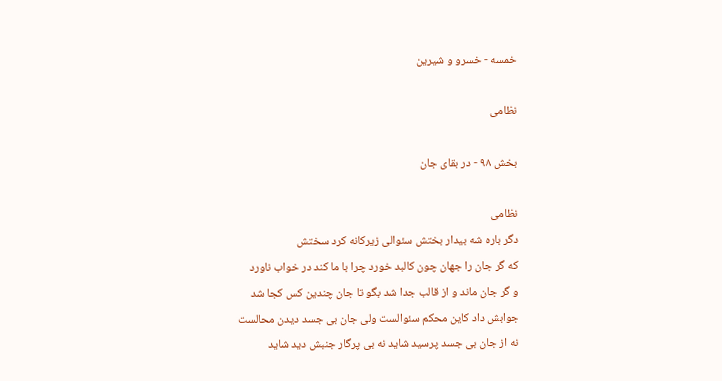خمسه - خسرو و شیرین

نظامی

بخش ۹۸ - در بقای جان

نظامی
دگر باره شه بیدار بختش سئوالی زیرکانه کرد سختش
که گر جان را جهان چون کالبد خورد چرا با ما کند در خواب ناورد
و گر جان ماند و از قالب جدا شد بگو تا جان چندین کس کجا شد
جوابش داد کاین محکم سئوالست ولی جان بی جسد دیدن محالست
نه از جان بی جسد پرسید شاید نه بی پرگار جنبش دید شاید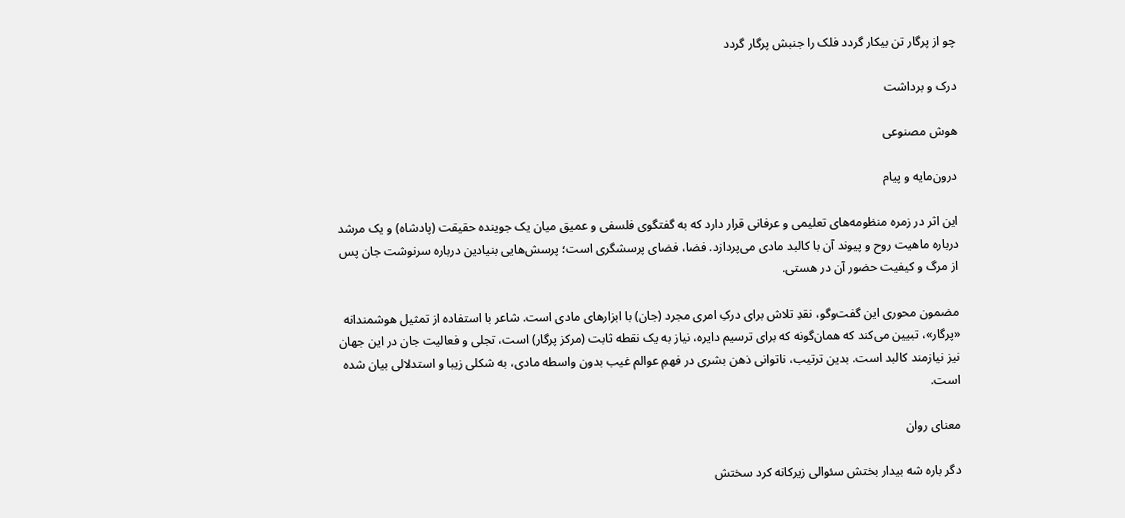چو از پرگار تن بیکار گردد فلک را جنبش پرگار گردد

درک و برداشت

هوش مصنوعی

درون‌مایه و پیام

این اثر در زمره منظومه‌های تعلیمی و عرفانی قرار دارد که به گفتگوی فلسفی و عمیق میان یک جوینده حقیقت (پادشاه) و یک مرشد درباره ماهیت روح و پیوند آن با کالبد مادی می‌پردازد. فضا، فضای پرسشگری است؛ پرسش‌هایی بنیادین درباره سرنوشت جان پس از مرگ و کیفیت حضور آن در هستی.

مضمون محوری این گفت‌وگو، نقدِ تلاش برای درکِ امری مجرد (جان) با ابزارهای مادی است. شاعر با استفاده از تمثیل هوشمندانه «پرگار»، تبیین می‌کند که همان‌گونه که برای ترسیم دایره، نیاز به یک نقطه ثابت (مرکز پرگار) است، تجلی و فعالیت جان در این جهان نیز نیازمند کالبد است. بدین ترتیب، ناتوانی ذهن بشری در فهمِ عوالم غیب بدون واسطه مادی، به شکلی زیبا و استدلالی بیان شده است.

معنای روان

دگر باره شه بیدار بختش سئوالی زیرکانه کرد سختش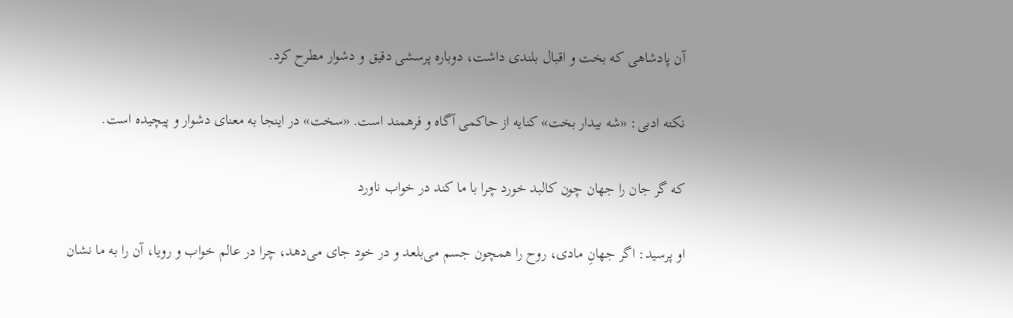آن پادشاهی که بخت و اقبال بلندی داشت، دوباره پرسشی دقیق و دشوار مطرح کرد.

نکته ادبی: «شه بیدار بخت» کنایه از حاکمی آگاه و فرهمند است. «سخت» در اینجا به معنای دشوار و پیچیده است.

که گر جان را جهان چون کالبد خورد چرا با ما کند در خواب ناورد

او پرسید: اگر جهانِ مادی، روح را همچون جسم می‌بلعد و در خود جای می‌دهد، چرا در عالم خواب و رویا، آن را به ما نشان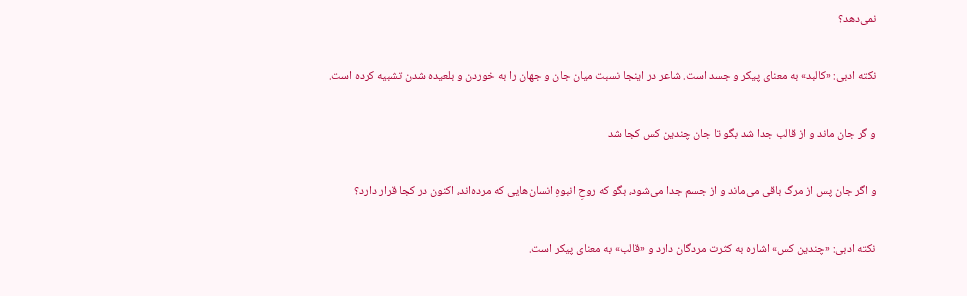نمی‌دهد؟

نکته ادبی: «کالبد» به معنای پیکر و جسد است. شاعر در اینجا نسبت میان جان و جهان را به خوردن و بلعیده شدن تشبیه کرده است.

و گر جان ماند و از قالب جدا شد بگو تا جان چندین کس کجا شد

و اگر جان پس از مرگ باقی می‌ماند و از جسم جدا می‌شود، بگو که روحِ انبوهِ انسان‌هایی که مرده‌اند، اکنون در کجا قرار دارد؟

نکته ادبی: «چندین کس» اشاره به کثرت مردگان دارد و «قالب» به معنای پیکر است.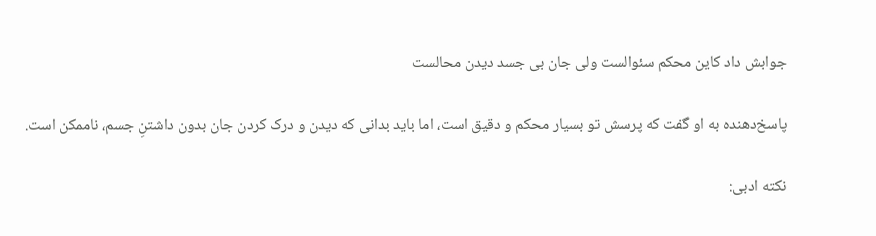جوابش داد کاین محکم سئوالست ولی جان بی جسد دیدن محالست

پاسخ‌دهنده به او گفت که پرسش تو بسیار محکم و دقیق است، اما باید بدانی که دیدن و درک کردن جان بدون داشتنِ جسم، ناممکن است.

نکته ادبی: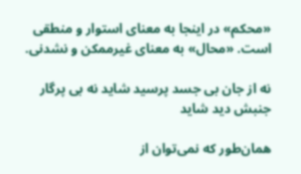«محکم» در اینجا به معنای استوار و منطقی است. «محال» به معنای غیرممکن و نشدنی.

نه از جان بی جسد پرسید شاید نه بی پرگار جنبش دید شاید

همان‌طور که نمی‌توان از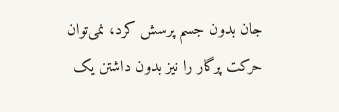جان بدون جسم پرسش کرد، نمی‌توان حرکت پرگار را نیز بدون داشتن یک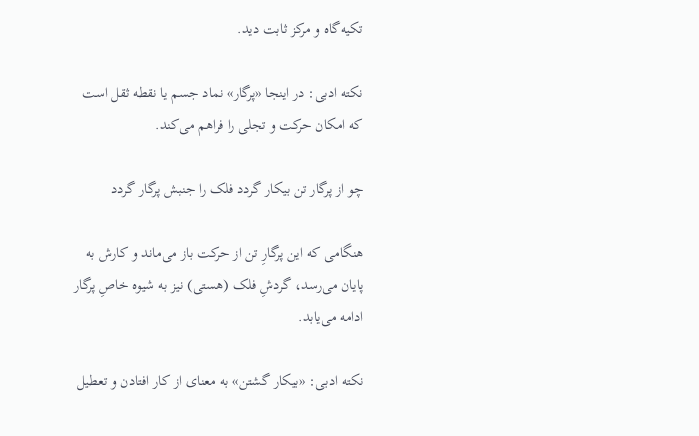تکیه‌گاه و مرکز ثابت دید.

نکته ادبی: در اینجا «پرگار» نماد جسم یا نقطه ثقل است که امکان حرکت و تجلی را فراهم می‌کند.

چو از پرگار تن بیکار گردد فلک را جنبش پرگار گردد

هنگامی که این پرگارِ تن از حرکت باز می‌ماند و کارش به پایان می‌رسد، گردشِ فلک (هستی) نیز به شیوه خاصِ پرگار ادامه می‌یابد.

نکته ادبی: «بیکار گشتن» به معنای از کار افتادن و تعطیل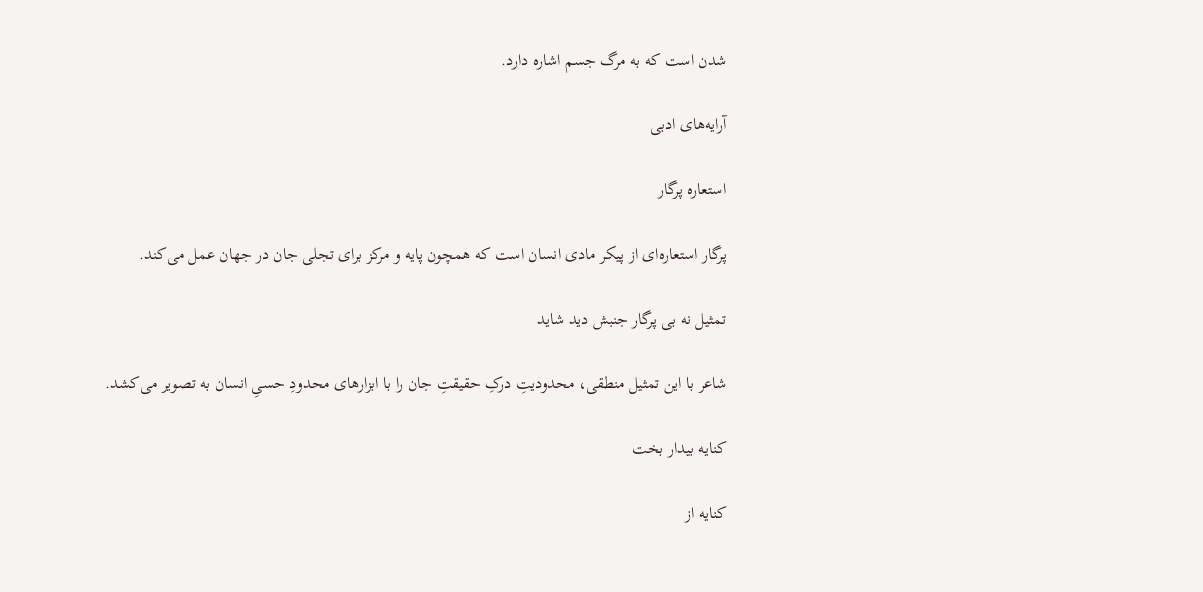شدن است که به مرگ جسم اشاره دارد.

آرایه‌های ادبی

استعاره پرگار

پرگار استعاره‌ای از پیکر مادی انسان است که همچون پایه و مرکز برای تجلی جان در جهان عمل می‌کند.

تمثیل نه بی پرگار جنبش دید شاید

شاعر با این تمثیل منطقی، محدودیتِ درکِ حقیقتِ جان را با ابزارهای محدودِ حسیِ انسان به تصویر می‌کشد.

کنایه بیدار بخت

کنایه از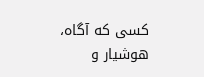کسی که آگاه، هوشیار و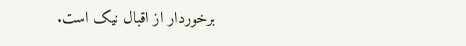برخوردار از اقبال نیک است.